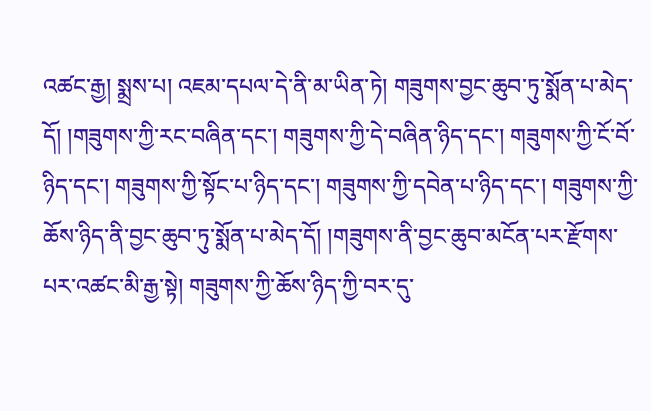འཚང་རྒྱ། སྨྲས་པ། འཇམ་དཔལ་དེ་ནི་མ་ཡིན་ཏེ། གཟུགས་བྱང་ཆུབ་ཏུ་སྨོན་པ་མེད་དོ། །གཟུགས་ཀྱི་རང་བཞིན་དང་། གཟུགས་ཀྱི་དེ་བཞིན་ཉིད་དང་། གཟུགས་ཀྱི་ངོ་བོ་ཉིད་དང་། གཟུགས་ཀྱི་སྟོང་པ་ཉིད་དང་། གཟུགས་ཀྱི་དབེན་པ་ཉིད་དང་། གཟུགས་ཀྱི་ཆོས་ཉིད་ནི་བྱང་ཆུབ་ཏུ་སྨོན་པ་མེད་དོ། །གཟུགས་ནི་བྱང་ཆུབ་མངོན་པར་རྫོགས་པར་འཚང་མི་རྒྱ་སྟེ། གཟུགས་ཀྱི་ཆོས་ཉིད་ཀྱི་བར་དུ་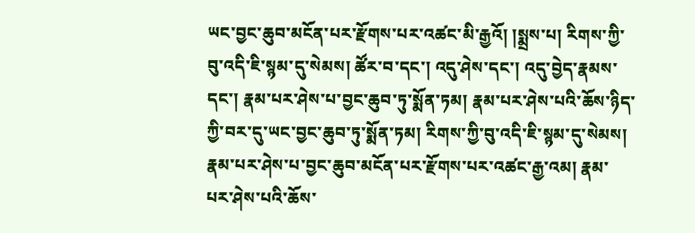ཡང་བྱང་ཆུབ་མངོན་པར་རྫོགས་པར་འཚང་མི་རྒྱའོ། །སྨྲས་པ། རིགས་ཀྱི་བུ་འདི་ཇི་སྙམ་དུ་སེམས། ཚོར་བ་དང་། འདུ་ཤེས་དང་། འདུ་བྱེད་རྣམས་དང་། རྣམ་པར་ཤེས་པ་བྱང་ཆུབ་ཏུ་སྨོན་ཏམ། རྣམ་པར་ཤེས་པའི་ཆོས་ཉིད་ཀྱི་བར་དུ་ཡང་བྱང་ཆུབ་ཏུ་སྨོན་ཏམ། རིགས་ཀྱི་བུ་འདི་ཇི་སྙམ་དུ་སེམས། རྣམ་པར་ཤེས་པ་བྱང་ཆུབ་མངོན་པར་རྫོགས་པར་འཚང་རྒྱ་འམ། རྣམ་པར་ཤེས་པའི་ཆོས་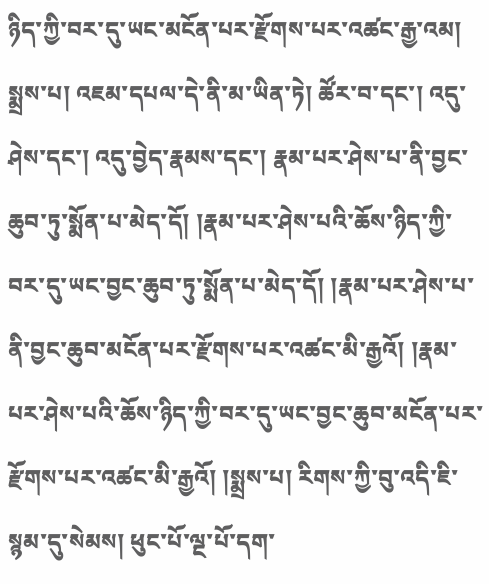ཉིད་ཀྱི་བར་དུ་ཡང་མངོན་པར་རྫོགས་པར་འཚང་རྒྱ་འམ། སྨྲས་པ། འཇམ་དཔལ་དེ་ནི་མ་ཡིན་ཏེ། ཚོར་བ་དང་། འདུ་ཤེས་དང་། འདུ་བྱེད་རྣམས་དང་། རྣམ་པར་ཤེས་པ་ནི་བྱང་ཆུབ་ཏུ་སྨོན་པ་མེད་དོ། །རྣམ་པར་ཤེས་པའི་ཆོས་ཉིད་ཀྱི་བར་དུ་ཡང་བྱང་ཆུབ་ཏུ་སྨོན་པ་མེད་དོ། །རྣམ་པར་ཤེས་པ་ནི་བྱང་ཆུབ་མངོན་པར་རྫོགས་པར་འཚང་མི་རྒྱའོ། །རྣམ་པར་ཤེས་པའི་ཆོས་ཉིད་ཀྱི་བར་དུ་ཡང་བྱང་ཆུབ་མངོན་པར་རྫོགས་པར་འཚང་མི་རྒྱའོ། །སྨྲས་པ། རིགས་ཀྱི་བུ་འདི་ཇི་སྙམ་དུ་སེམས། ཕུང་པོ་ལྔ་པོ་དག་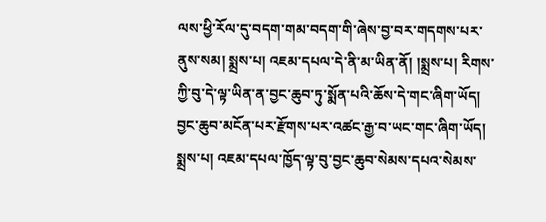ལས་ཕྱི་རོལ་དུ་བདག་གམ་བདག་གི་ཞེས་བྱ་བར་གདགས་པར་ནུས་སམ། སྨྲས་པ། འཇམ་དཔལ་དེ་ནི་མ་ཡིན་ནོ། །སྨྲས་པ། རིགས་ཀྱི་བུ་དེ་ལྟ་ཡིན་ན་བྱང་ཆུབ་ཏུ་སྨོན་པའི་ཆོས་དེ་གང་ཞིག་ཡོད། བྱང་ཆུབ་མངོན་པར་རྫོགས་པར་འཚང་རྒྱ་བ་ཡང་གང་ཞིག་ཡོད། སྨྲས་པ། འཇམ་དཔལ་ཁྱོད་ལྟ་བུ་བྱང་ཆུབ་སེམས་དཔའ་སེམས་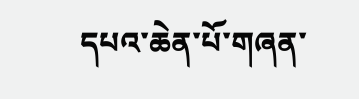དཔའ་ཆེན་པོ་གཞན་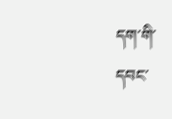དག་གི་དབང་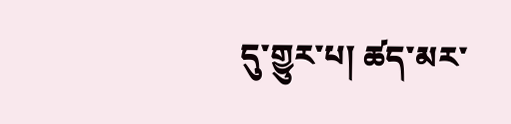དུ་གྱུར་པ། ཚད་མར་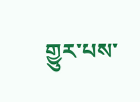གྱུར་པས་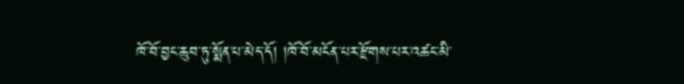ཁོ་བོ་བྱང་ཆུབ་ཏུ་སྨོན་པ་མེད་དོ། །ཁོ་བོ་མངོན་པར་རྫོགས་པར་འཚང་མི་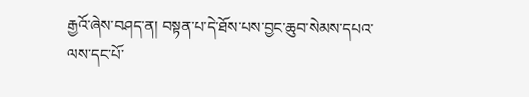རྒྱའོ་ཞེས་བཤད་ན། བསྟན་པ་དེ་ཐོས་པས་བྱང་ཆུབ་སེམས་དཔའ་ལས་དང་པོ་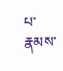པ་རྣམས་